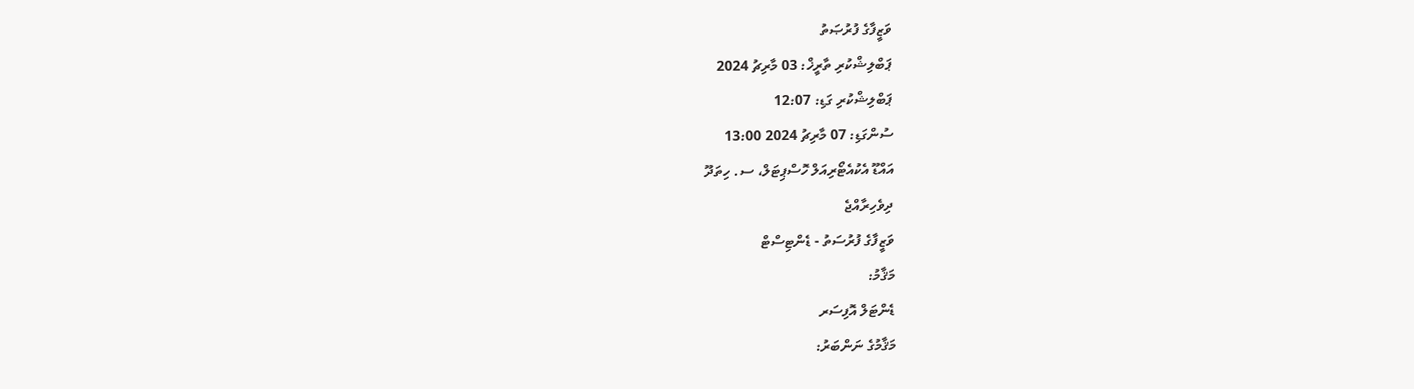ވަޒީފާގެ ފުރުޞަތު
ޕަބްލިޝްކުރި ތާރީޚް: 03 މާރިޗު 2024
ޕަބްލިޝްކުރި ގަޑި: 12:07
ސުންގަޑި: 07 މާރިޗު 2024 13:00
އައްޑޫ އެކުއެޓޯރިއަލް ހޮސްޕިޓަލް، ސ. ހިތަދޫ
ދިވެހިރާއްޖެ
ވަޒީފާގެ ފުރުސަތު - ޑެންޓިސްޓް
މަޤާމު:
ޑެންޓަލް އޮފިސަރ
މަޤާމުގެ ނަންބަރު: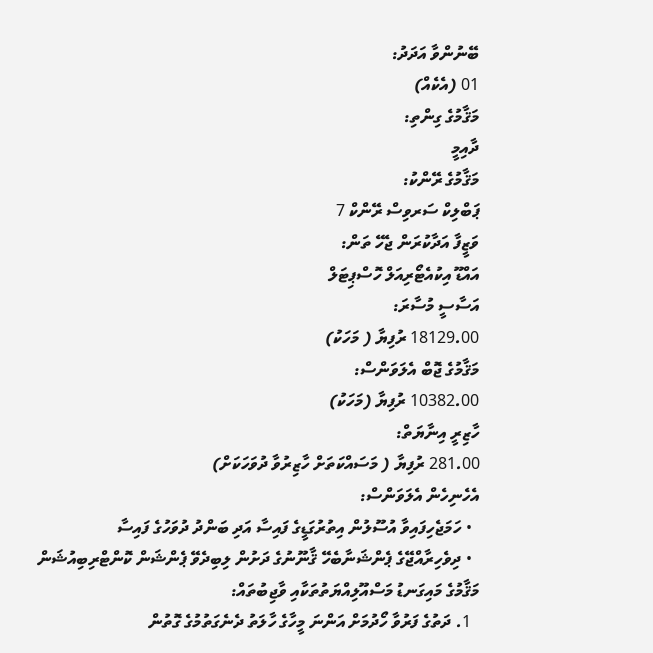ބޭނުންވާ އަދަދު:
01 (އެކެއް)
މަޤާމުގެ ގިންތި:
ދާއިމީ
މަޤާމުގެ ރޭންކު:
ޕަބްލިކް ސަރވިސް ރޭންކް 7
ވަޒީފާ އަދާކުރަން ޖެހޭ ތަން:
އައްޑޫ އިކުއެޓޯރިއަލް ހޮސްޕިޓަލް
އަސާސީ މުސާރަ:
18129.00 ރުފިޔާ ( މަހަކު)
މަޤާމުގެ ޖޮބް އެލަވަންސް:
10382.00 ރުފިޔާ (މަހަކު)
ހާޒިރީ އިނާޔަތް:
281.00 ރުފިޔާ ( މަސައްކަތަށް ހާޒިރުވާ ދުވަހަކަށް)
އެހެނިހެން އެލަވަންސް:
  • ހަމަޖެހިފައިވާ އުސޫލުން އިތުރުގަޑީގެ ފައިސާ އަދި ބަންދު ދުވަހުގެ ފައިސާ
  • ދިވެހިރާއްޖޭގެ ޕެންޝަނާބެހޭ ޤާނޫނުގެ ދަށުން ލިބިދެވޭ ޕެންޝަން ކޮންޓްރިބިއުޝަން
މަޤާމުގެ މައިގަނޑު މަސްއޫލިއްޔަތުތަކާއި ވާޖިބުތައް:
  1. ދަތުގެ ފަރުވާ ހޯދުމަށް އަންނަ މީހާގެ ހާލަތު ދެނެގަތުމުގެ ގޮތުން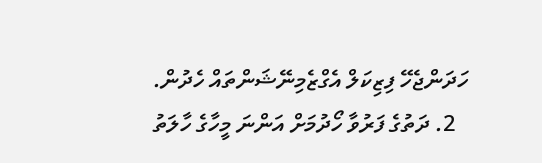ހަދަންޖެހޭ ފިޒިކަލް އެގްޒެމިނޭޝަންތައް ހެދުން.
  2. ދަތުގެ ފަރުވާ ހޯދުމަށް އަންނަ މީހާގެ ހާލަތު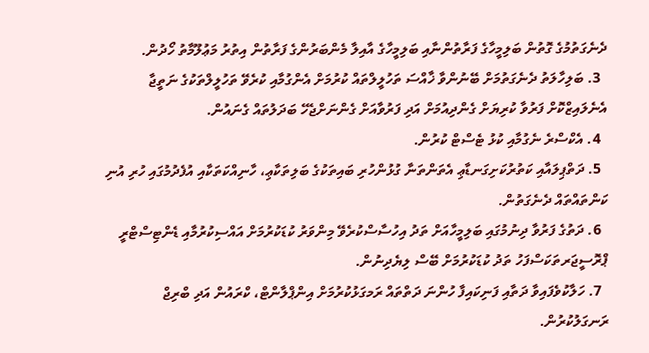ދެނެގަތުމުގެ ގޮތުން ބަލިމީހާގެ ފަރާތުންނާއި ބަލިމީހާގެ އާއިލާ މެންބަރުންގެ ފަރާތުން އިތުރު މަޢުލޫމާތު ހޯދުން.
  3. ބަލިހާލަތު ދެނެގަތުމަށް ބޭނުންވާ ޚާއްސަ ތަހުލީލްތައް ކުރުމަށް އެންގުމާއި ކުރެވޭ ތަހުލީލްތަކުގެ ނަތީޖާ އެނެލައިޒްކޮށް ފަރުވާ ކުރިޔަށް ގެންދިއުމަށް އަދި ފަރުވާއަށް ގެންނަށްޖެހޭ ބަދަލުތައް ގެނައުން.
  4. އެކްސްރެ ނެގުމާއި ކުޅު ޓެސްޓް ކުރުން.
  5. ދަތްޕިލައާއި ކަތުރުކަށިގަނޑާޢި އެތަންތަނާ ގުޅުންހުރި ބައިތަކުގެ ބަލިތަކާޢި، ހާނިއްކަތަކާއި އުފެދުމުގައި ހުރި އުނި ކަންތައްތައް ދެނެގަތުން.
  6. ދަތުގެ ފަރުވާ ދިނުމުގައި ބަލިމީހާއަށް ތަދު އިހުސާސްކުރެވޭ މިންވަރު ކުޑަކުރުމަށް އައްސިކުރުމާއި ޑެންޓިސްޓްރީ ޕްރޮސީޖަރތަކަސްފަހު ތަދު ކުޑަކުރުމަށް ބޭސް ލިޔެދިނުން.
  7. ހަލާކުވެފައިވާ ދަތާއި ފަނިކައިފާ ހުންނަ ދަތްތައް ރަމގަޅުކުރުމަށް އިންޕްލާންޓް، ކްރައުން އަދި ބްރިޖް ރަނގަލުކުރުން.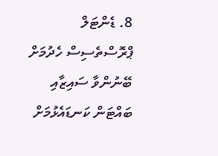8. ޑެންޓަލް ޕްރޮސްތެސިސް ހެދުމަށް ބޭނުންވާ ސައިޒާއި ބައްޓަން ކަނޑައެޅުމަށް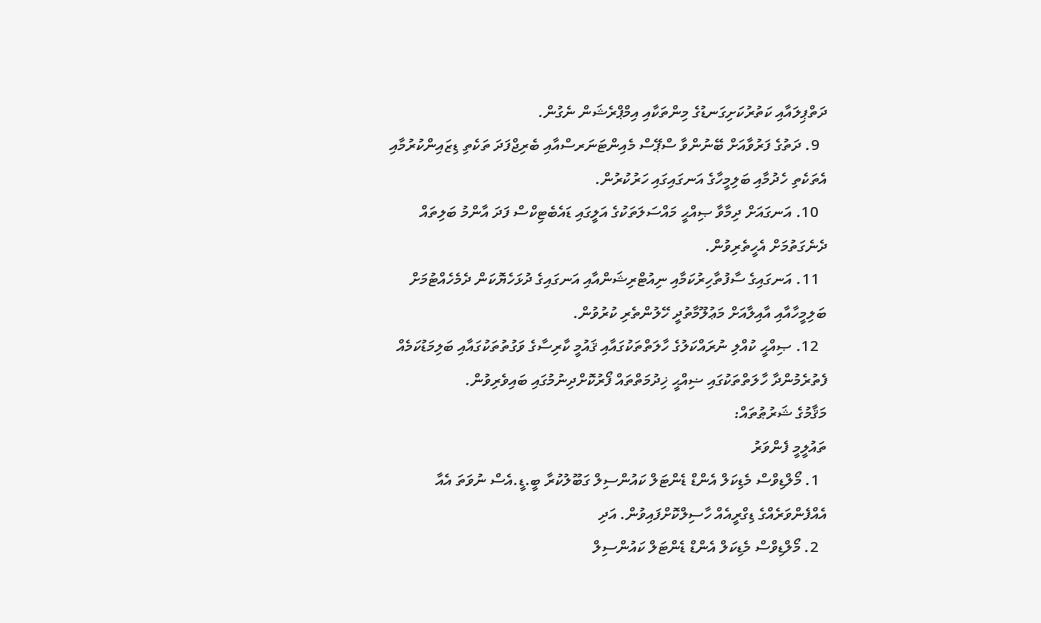ދަތްޕިލައާއި ކަތުރުކަށިގަނޑުގެ މިންތަކާއި އިމްޕްރެޝަން ނެގުން.
  9. ދަތުގެ ފަރުވާއަށް ބޭނުންވާ ސްޕޭސް މެއިންޓަނަރސްއާއި ބެރިޖްފަދަ ތަކެތި ޑިޒައިންކުރުމާއި އެތަކެތި ހެދުމާއި ބަލިމީހާގެ އަނގައިގައި ހަރުކުރުން.
  10. އަނގައަށް ދިމާވާ ޞިއްޙީ މައްސަލަތަކުގެ އަލީގައި ޑައެބެޓިކްސް ފަދަ އާންމު ބަލިތައް ދެނެގަތުމަށް އެހީތެރިވުން.
  11. އަނގައިގެ ސާފުތާހިރުކަމާއި ނިއުޓްރިޝަންއާއި އަނގައިގެ ދުޅަހެޔޮކަން ދެމެހެއްޓުމަށް ބަލިމީހާއާއި އާއިލާއަށް މަޢުލޫމާތުދީ ހޭލުންތެރި ކުރުވުން.
  12. ޞިއްޙީ ކުއްލި ނުރައްކަލުގެ ހާލަތްތަކުގައާއި ޤައުމީ ކާރިސާގެ ވަގުތުތަކުގައާއި ބަލިމަޑުކަމެއް ފެތުރެމުންދާ ހާލަތްތަކުގައި ޟިއްޙީ ޚިދުމަތްތައް ފޯރުކޮށްދިނުމުގައި ބައިވެރިވުން.
މަޤާމުގެ ޝަރުޠުތައް:
ތައުލީމީ ފެންވަރު
  1. މޯލްޑިވްސް މެޑިކަލް އެންޑް ޑެންޓަލް ކައުންސިލް ގަބޫލުކުރާ ބީ.ޑީ.އެސް ނުވަތަ އެއާ އެއްފެންވަރެއްގެ ޑިގްރީއެއް ހާސިލްކޮށްފައިވުން. އަދި
  2. މޯލްޑިވްސް މެޑިކަލް އެންޑް ޑެންޓަލް ކައުންސިލް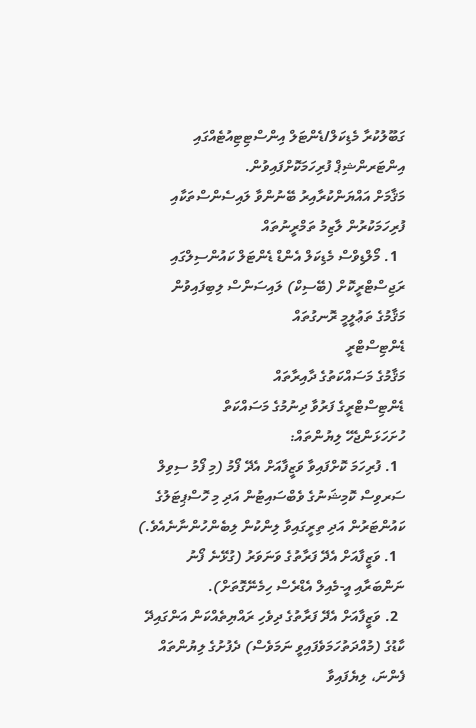ގަބޫލުކުރާ މެޑިކަލް/ޑެންޓަލް އިންސްޓިޓިއުޓެއްގައި އިންޓަރންޝިޕް ފުރިހަމަކޮށްފައިވުން.
މަޤާމަށް އައްޔަންކުރާއިރު ބޭނުންވާ ލައިސެންސްތަކާއި ފުރިހަމަކުރުން ލާޒިމު ތަމްރީނުތައް
  1. މޯލްޑިވްސް މެޑިކަލް އެންޑް ޑެންޓަލް ކައުންސިލްގައި ރަޖިސްޓްރީކޮށް (ބޭސިކް) ލައިސަންސް ލިބިފައިވުން
މަޤާމުގެ ތަޢުލީމީ ރޮނގުތައް
ޑެންޓިސްޓްރީ
މަޤާމުގެ މަސައްކަތުގެ ދާއިރާތައް
ޑެންޓިސްޓްރީގެ ފަރުވާ ދިނުމުގެ މަސައްކަތް
ހުށަހަޅަންޖެހޭ ލިޔުންތައް:
  1. ފުރިހަމަ ކޮށްފައިވާ ވަޒީފާއަށް އެދޭ ފޯމު (މި ފޯމު ސިވިލް ސަރވިސް ކޮމިޝަނުގެ ވެބްސައިޓުން އަދި މި ހޮސްޕިޓަލުގެ ކައުންޓަރުން އަދި ތިރީގައިވާ ލިންކުން ލިބެންހުންނާނެއެވެ.)
  1. ވަޒީފާއަށް އެދޭ ފަރާތުގެ ވަނަވަރު (ގުޅޭނެ ފޯނު ނަންބަރާއި އީ-މެއިލް އެޑްރެސް ހިމެނޭގޮތަށް).
  2. ވަޒީފާއަށް އެދޭ ފަރާތުގެ ދިވެހި ރައްޔިތެއްކަން އަންގައިދޭ ކާޑުގެ (މުއްދަތުހަމަވެފައިވީ ނަމަވެސް) ދެފުށުގެ ލިޔުންތައް ފެންނަ، ލިޔެފައިވާ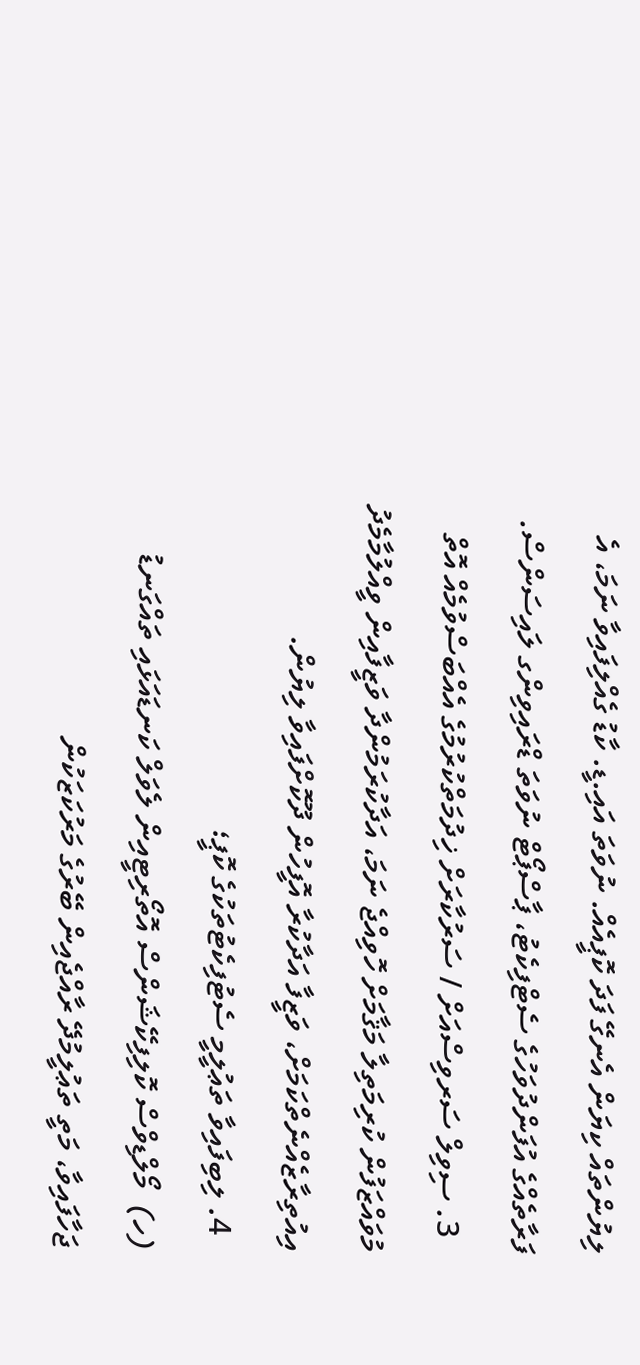ލިޔުންތައް ކިޔަން އެނގޭ ފަދަ ކޮޕީއެއް. ނުވަތަ އައި.ޑީ. ކާޑު ގެއްލިފައިވާ ނަމަ، އެ ފަރާތެއްގެ އުފަންދުވަހުގެ ސެޓްފިކެޓު، ޕާސްޕޯޓް ނުވަތަ ޑްރައިވިންގ ލައިސަންސް.
  3. ސިވިލް ސަރވިސްއަށް / ސަރުކާރަށް ޚިދުމަތްކުރުމުގެ އެއްބަސްވުމެއް އޮތް މުވައްޒަފުން ކުރިމަތިލާ މަޤާމަށް ހޮވިއްޖެ ނަމަ، އަދާކުރަމުންދާ ވަޒީފާއިން ވީއްލުމާމެދު އިއުތިރާޒެއްނެތްކަމަށް، ވަޒީފާ އަދާކުރާ އޮފީހުން ދޫކޮށްފައިވާ ލިޔުން.
  4. ލިބިފައިވާ ތަޢުލީމީ ސެޓުފިކެޓުތަކުގެ ކޮޕީ؛
(ހ)  މޯލްޑިވްސް ކޮލިފިކޭޝަންސް އޮތޯރިޓީއިން ލެވަލް ކަނޑައަޅައި ތައްގަނޑު ޖަހާފައިވާ، މަތީ ތަޢުލީމުދޭ ރާއްޖެއިން ބޭރުގެ މަރުކަޒަކުން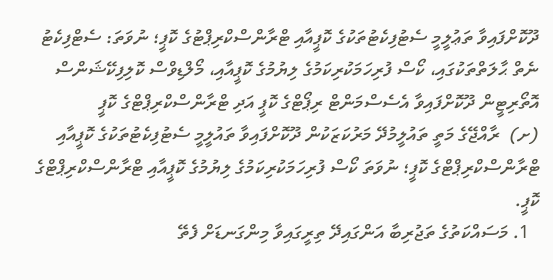ދޫކޮށްފައިވާ ތަޢުލީމީ ސެޓުފިކެޓުތަކުގެ ކޮޕީއާއި ޓްރާންސްކްރިޕްޓުގެ ކޮޕީ؛ ނުވަތަ: ސެޓްފިކެޓު ނެތް ޙާލަތްތަކުގައި، ކޯސް ފުރިހަމަކުރިކަމުގެ ލިޔުމުގެ ކޮޕީއާއި، މޯލްޑިވްސް ކޮލިފިކޭޝަންސް އޮތޯރިޓީން ދޫކޮށްފައިވާ އެސެސްމަންޓް ރިޕޯޓްގެ ކޮޕީ އަދި ޓްރާންސްކްރިޕްޓްގެ ކޮޕީ
(ށ)  ރާއްޖޭގެ މަތީ ތައުލީމުދޭ މަރުކަޒަކުން ދޫކޮށްފައިވާ ތައުލީމީ ސެޓުފިކެޓުތަކުގެ ކޮޕީއާއި ޓްރާންސްކްރިޕްޓްގެ ކޮޕީ؛ ނުވަތަ ކޯސް ފުރިހަމަކުރިކަމުގެ ލިޔުމުގެ ކޮޕީއާއި ޓްރާންސްކްރިޕްޓްގެ ކޮޕީ.
  1. މަސައްކަތުގެ ތަޖުރިބާ އަންގައިދޭ ތިރީގައިވާ މިންގަނޑަށް ފެތޭ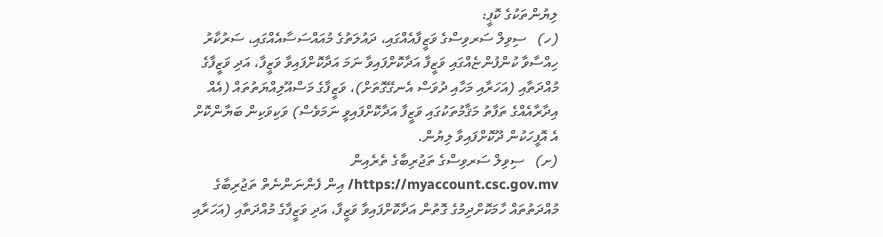ލިޔުންތަކުގެ ކޮޕީ:
(ހ)   ސިވިލް ސަރވިސްގެ ވަޒީފާއެއްގައި، ދައުލަތުގެ މުއައްސަސާއެއްގައި، ސަރުކާރު ހިއްސާވާ ކުންފުންޏެއްގައި ވަޒީފާ އަދާކޮށްފައިވާ ނަމަ އަދާކޮށްފައިވާ ވަޒީފާ، އަދި ވަޒީފާގެ މުއްދަތާއި (އަހަރާއި މަހާއި ދުވަސް އެނގޭގޮތަށް)، ވަޒީފާގެ މަސްއޫލިއްޔަތުތައް (އެއް އިދާރާއެއްގެ ތަފާތު މަޤާމުތަކުގައި ވަޒީފާ އަދާކޮށްފައިވީ ނަމަވެސް) ވަކިވަކިން ބަޔާންކޮށް އެ އޮފީހަކުން ދޫކޮށްފައިވާ ލިޔުން.
(ށ)   ސިވިލް ސަރވިސްގެ ތަޖުރިބާގެ ތެރެއިން https://myaccount.csc.gov.mv/ އިން ފެންނަންނެތް ތަޖުރިބާގެ މުއްދަތުތައް ހާމަކޮށްދިމުގެ ގޮތުން އަދާކޮށްފައިވާ ވަޒީފާ، އަދި ވަޒީފާގެ މުއްދަތާއި (އަހަރާއި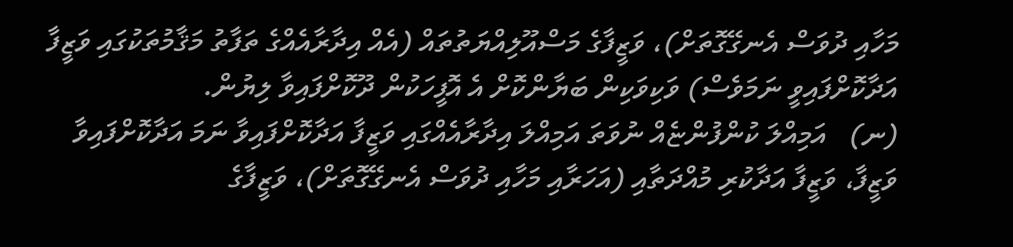މަހާއި ދުވަސް އެނގޭގޮތަށް)، ވަޒީފާގެ މަސްއޫލިއްޔަތުތައް (އެއް އިދާރާއެއްގެ ތަފާތު މަޤާމުތަކުގައި ވަޒީފާ އަދާކޮށްފައިވީ ނަމަވެސް) ވަކިވަކިން ބަޔާންކޮށް އެ އޮފީހަކުން ދޫކޮށްފައިވާ ލިޔުން.
(ނ)   އަމިއްލަ ކުންފުންޏެއް ނުވަތަ އަމިއްލަ އިދާރާއެއްގައި ވަޒީފާ އަދާކޮށްފައިވާ ނަމަ އަދާކޮށްފައިވާ ވަޒީފާ، ވަޒީފާ އަދާކުރި މުއްދަތާއި (އަހަރާއި މަހާއި ދުވަސް އެނގޭގޮތަށް)، ވަޒީފާގެ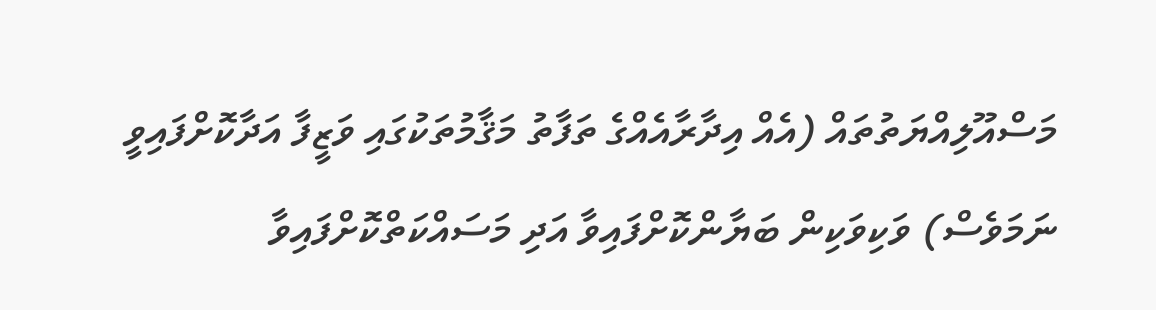މަސްއޫލިއްޔަތުތައް (އެއް އިދާރާއެއްގެ ތަފާތު މަޤާމުތަކުގައި ވަޒީފާ އަދާކޮށްފައިވީ ނަމަވެސް) ވަކިވަކިން ބަޔާންކޮށްފައިވާ އަދި މަސައްކަތްކޮށްފައިވާ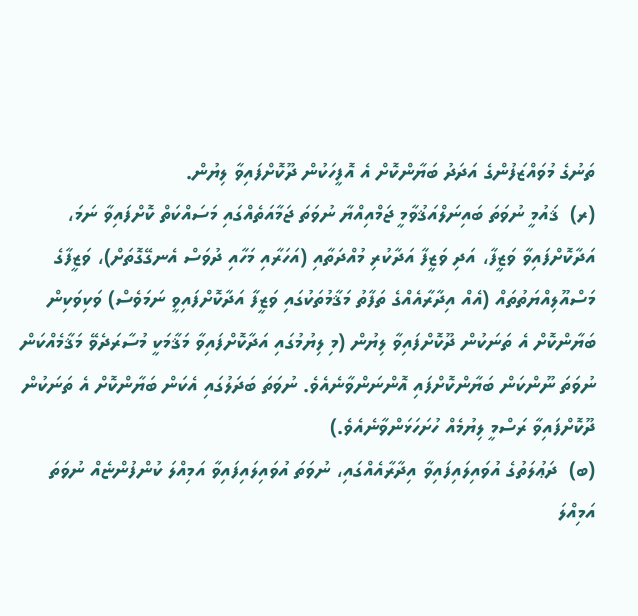ތަނުގެ މުވައްޒަފުންގެ އަދަދު ބަޔާންކޮށް އެ އޮފީހަކުން ދޫކޮށްފައިވާ ލިޔުން.
(ރ)  ޤައުމީ ނުވަތަ ބައިނަލްއަޤުވާމީ ޖަމްއިއްޔާ ނުވަތަ ޖަމާއަތެއްގައި މަސައްކަތް ކޮށްފައިވާ ނަމަ، އަދާކޮށްފައިވާ ވަޒީފާ، އަދި ވަޒީފާ އަދާކުރި މުއްދަތާއި (އަހަރާއި މަހާއި ދުވަސް އެނގޭގޮތަށް)، ވަޒީފާގެ މަސްއޫލިއްޔަތުތައް (އެއް އިދާރާއެއްގެ ތަފާތު މަޤާމުތަކުގައި ވަޒީފާ އަދާކޮށްފައިވީ ނަމަވެސް) ވަކިވަކިން ބަޔާންކޮށް އެ ތަނަކުން ދޫކޮށްފައިވާ ލިޔުން (މި ލިޔުމުގައި އަދާކޮށްފައިވާ މަޤާމަކީ މުސާރަދެވޭ މަޤާމެއްކަން ނުވަތަ ނޫންކަން ބަޔާންކޮށްފައި އޮންނަންވާނެއެވެ. ނުވަތަ ބަދަލުގައި އެކަން ބަޔާންކޮށް އެ ތަނަކުން ދޫކޮށްފައިވާ ރަސްމީ ލިޔުމެއް ހުށަހަޅަންވާނެއެވެ.)
(ބ)  ދަޢުލަތުގެ އުވައިލައިފައިވާ އިދާރާއެއްގައި، ނުވަތަ އުވައިލައިފައިވާ އަމިއްލަ ކުންފުންޏެއް ނުވަތަ އަމިއްލަ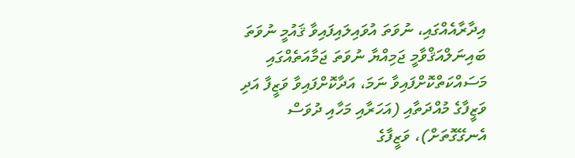އިދާރާއެއްގައި، ނުވަތަ އުވައިލައިފައިވާ ޤައުމީ ނުވަތަ ބައިނަލްއަޤްވާމީ ޖަމިއްޔާ ނުވަތަ ޖަމާއަތެއްގައި މަސައްކަތްކޮށްފައިވާ ނަމަ، އަދާކޮށްފައިވާ ވަޒީފާ އަދި ވަޒީފާގެ މުއްދަތާއި (އަހަރާއި މަހާއި ދުވަސް އެނގޭގޮތަށް)، ވަޒީފާގެ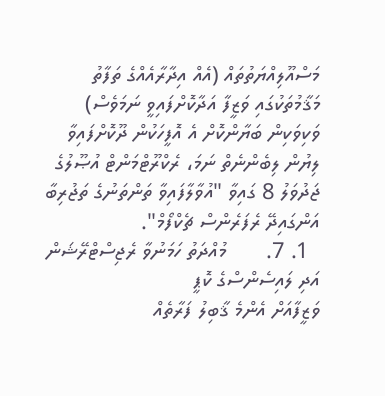މަސްއޫލިއްޔަތުތައް (އެއް އިދާރާއެއްގެ ތަފާތު މަޤާމުތަކުގައި ވަޒީފާ އަދާކޮށްފައިވީ ނަމަވެސް) ވަކިވަކިން ބަޔާންކޮށް އެ އޮފީހަކުން ދޫކޮށްފައިވާ ލިޔުން ލިބެންނެތް ނަމަ، ރެކްރޫޓްމަންޓް އުޞޫލުގެ ޖަދުވަލު 8 ގައިވާ "އުވާލާފައިވާ ތަންތަނުގެ ތަޖުރިބާ އަންގައިދޭ ރެފަރެންސް ޗެކްފޯމް".
  1. 7.       މުއްދަތު ހަމަނުވާ ރެޖިސްޓްރޭޝަން އަދި ލައިސެންސްގެ ކޮޕީ
ވަޒީފާއަށް އެންމެ ޤާބިލު ފަރާތެއް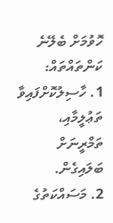ހޮވުމަށް ބެލޭނެ ކަންތައްތައް:
1. ހާސިލުކޮށްފައިވާ ތަޢުލީމާއި، ތަމްރީނަށް ބަލައިގެން.
2. މަސައްކަތުގެ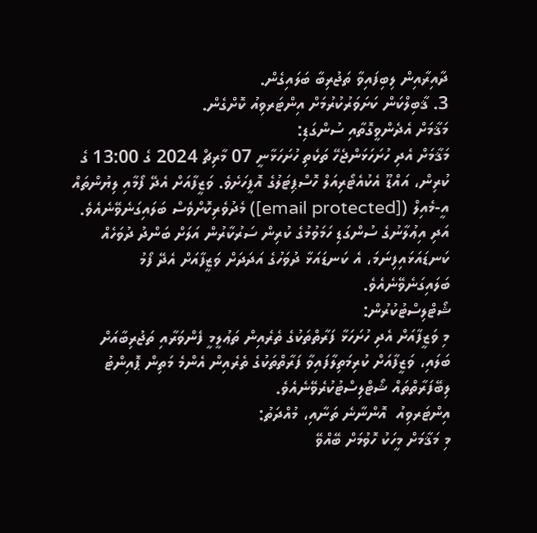ދާއިރާއިން ލިބިފައިވާ ތަޖުރިބާ ބަލައިގެން.
3. ޤާބިލްކަން ކަށަވަރުކުރުމަށް އިންޓަރވިއު ކޮށްގެން.
މަޤާމަށް އެދެންވީގޮތާއި ސުންގަޑި:
މަޤާމަށް އެދި ހުށަހަޅަންޖެހޭ ތަކެތި ހުށަހަޅާނީ 07 މާރިޗް 2024 ގެ 13:00 ގެ ކުރިން، އައްޑޫ އެކުއެޓޯރިއަލް ހޮސްޕިޓަލުގެ އޮފީހަށެވެ. ވަޒީފާއަށް އެދޭ ފޯމާއި ލިޔުންތައް އީ-މެއިލް ([email protected]) މެދުވެރިކޮށްވެސް ބަލައިގަނެވޭނެއެވެ.
އަދި އިޢުލާނުގެ ސުންގަޑި ހަމަވުމުގެ ކުރިން ސަރުކާރުން އަލަށް ބަންދު ދުވަހެއް ކަނޑައަޅައިފިނަމަ، އެ ކަނޑައަޅާ ދުވަހުގެ އަދަދަށް ވަޒީފާއަށް އެދޭ ފޯމު ބަލައިގަނެވޭނެއެވެ.
ޝޯޓްލިސްޓުކުރުން:
މި ވަޒީފާއަށް އެދި ހުށަހަޅާ ފަރާތްތަކުގެ ތެރެއިން ތަޢުލީމީ ފެންވަރާއި ތަޖުރިބާއަށް ބަލައި، ވަޒީފާއަށް ކުރިމަތިލާފައިވާ ފަރާތްތަކުގެ ތެރެއިން އެންމެ މަތިން ޕޮއިންޓު ލިބޭފަރާތްތައް ޝޯޓްލިސްޓުކުރެވޭނެއެވެ.
އިންޓަރވިއު  އޮންނާނެ ތަނާއި، މުއްދަތު:
މި މަޤާމަށް މީހަކު ހޮވުމަށް ބޭއްވޭ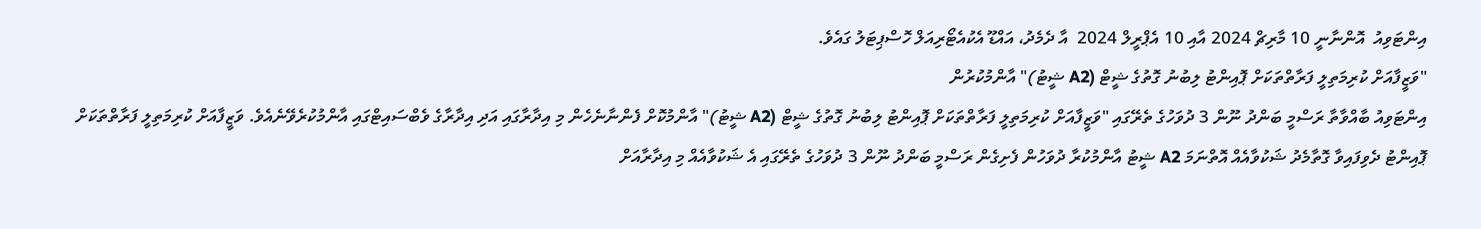އިންޓަވިއު  އޮންނާނީ 10 މާރިޗް 2024 އާއި 10 އެޕްރީލް 2024  އާ ދެމެދު، އައްޑޫ އެކުއެޓޯރިއަލް ހޮސްޕިޓަލު ގައެވެ.
"ވަޒީފާއަށް ކުރިމަތިލީ ފަރާތްތަކަށް ޕޮއިންޓު ލިބުނު ގޮތުގެ ޝީޓް (A2 ޝީޓު)" އާންމުކުރުން
އިންޓަވިއު ބާއްވާތާ ރަސްމީ ބަންދު ނޫން 3 ދުވަހުގެ ތެރޭގައި "ވަޒީފާއަށް ކުރިމަތިލީ ފަރާތްތަކަށް ޕޮއިންޓު ލިބުނު ގޮތުގެ ޝީޓް (A2 ޝީޓު)" އާންމުކޮށް ފެންނާނެހެން މި އިދާރާގައި އަދި އިދާރާގެ ވެބްސައިޓްގައި އާންމުކުރެވޭނެއެވެ. ވަޒީފާއަށް ކުރިމަތިލީ ފަރާތްތަކަށް ޕޮއިންޓު ދެވިފައިވާ ގޮތާމެދު ޝަކުވާއެއް އޮތްނަމަ A2 ޝީޓު އާންމުކުރާ ދުވަހުން ފެށިގެން ރަސްމީ ބަންދު ނޫން 3 ދުވަހުގެ ތެރޭގައި އެ ޝަކުވާއެއް މި އިދާރާއަށް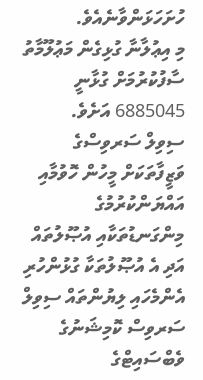ހުށަހަޅަންވާނެއެވެ.
މި އިޢުލާނާ ގުޅިގެން މަޢުލޫމާތު ސާފުކުރުމަށް ގުޅާނީ 6885045 އަށެވެ.
ސިވިލް ސަރވިސްގެ ވަޒީފާތަކަށް މީހުން ހޮވުމާއި އައްޔަންކުރުމުގެ މިންގަނޑުތަކާއި އުޞޫލުތައް އަދި އެ އުޞޫލުތަކާ ގުޅުންހުރި އެންމެހައި ލިޔުންތައް ސިވިލް ސަރވިސް ކޮމިޝަނުގެ ވެބްސައިޓްގެ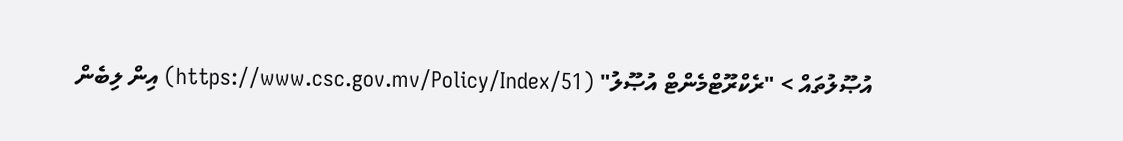އުޞޫލުތައް > "ރެކްރޫޓްމެންޓް އުޞޫލު" (https://www.csc.gov.mv/Policy/Index/51) އިން ލިބެން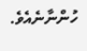ހުންނާނެއެވެ.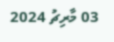03 މާރިޗު 2024